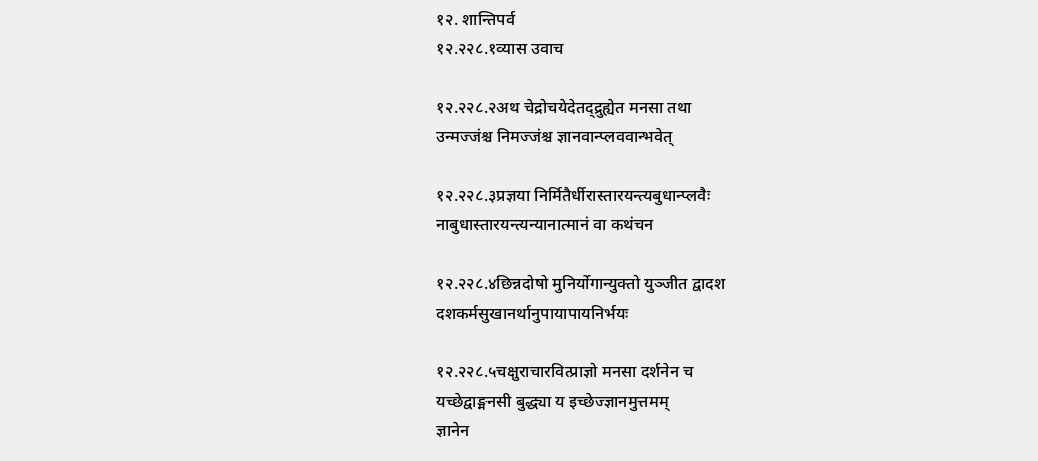१२. शान्तिपर्व
१२.२२८.१व्यास उवाच

१२.२२८.२अथ चेद्रोचयेदेतद्द्रुह्येत मनसा तथा
उन्मज्जंश्च निमज्जंश्च ज्ञानवान्प्लववान्भवेत्

१२.२२८.३प्रज्ञया निर्मितैर्धीरास्तारयन्त्यबुधान्प्लवैः
नाबुधास्तारयन्त्यन्यानात्मानं वा कथंचन

१२.२२८.४छिन्नदोषो मुनिर्योगान्युक्तो युञ्जीत द्वादश
दशकर्मसुखानर्थानुपायापायनिर्भयः

१२.२२८.५चक्षुराचारवित्प्राज्ञो मनसा दर्शनेन च
यच्छेद्वाङ्मनसी बुद्ध्या य इच्छेज्ज्ञानमुत्तमम्
ज्ञानेन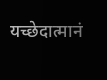यच्छेदात्मानं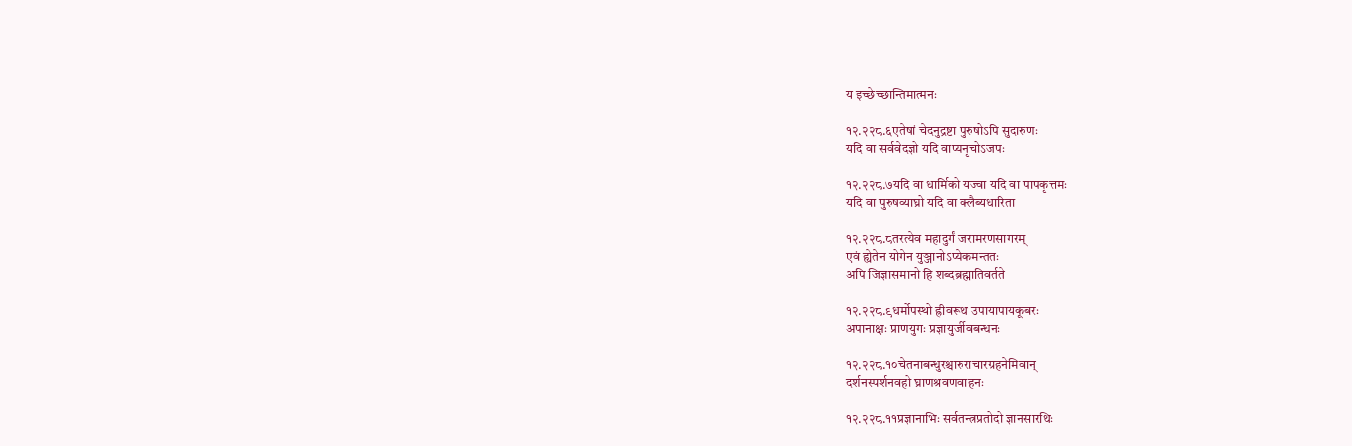य इच्छेच्छान्तिमात्मनः

१२.२२८.६एतेषां चेदनुद्रष्टा पुरुषोऽपि सुदारुणः
यदि वा सर्ववेदज्ञो यदि वाप्यनृचोऽजपः

१२.२२८.७यदि वा धार्मिको यज्वा यदि वा पापकृत्तमः
यदि वा पुरुषव्याघ्रो यदि वा क्लैब्यधारिता

१२.२२८.८तरत्येव महादुर्गं जरामरणसागरम्
एवं ह्येतेन योगेन युञ्जानोऽप्येकमन्ततः
अपि जिज्ञासमानो हि शब्दब्रह्मातिवर्तते

१२.२२८.९धर्मोपस्थो ह्रीवरूथ उपायापायकूबरः
अपानाक्षः प्राणयुगः प्रज्ञायुर्जीवबन्धनः

१२.२२८.१०चेतनाबन्धुरश्चारुराचारग्रहनेमिवान्
दर्शनस्पर्शनवहो घ्राणश्रवणवाहनः

१२.२२८.११प्रज्ञानाभिः सर्वतन्त्रप्रतोदो ज्ञानसारथिः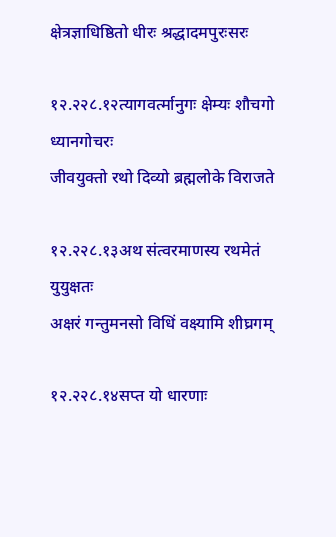क्षेत्रज्ञाधिष्ठितो धीरः श्रद्धादमपुरःसरः

१२.२२८.१२त्यागवर्त्मानुगः क्षेम्यः शौचगो ध्यानगोचरः
जीवयुक्तो रथो दिव्यो ब्रह्मलोके विराजते

१२.२२८.१३अथ संत्वरमाणस्य रथमेतं युयुक्षतः
अक्षरं गन्तुमनसो विधिं वक्ष्यामि शीघ्रगम्

१२.२२८.१४सप्त यो धारणाः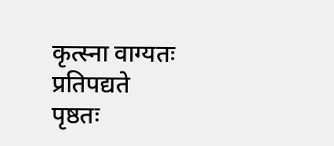कृत्स्ना वाग्यतः प्रतिपद्यते
पृष्ठतः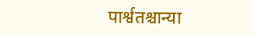पार्श्वतश्चान्या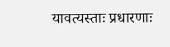यावत्यस्ताः प्रधारणाः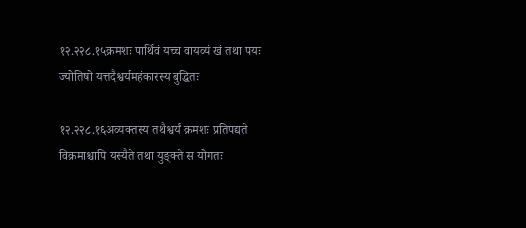१२.२२८.१५क्रमशः पार्थिवं यच्च वायव्यं खं तथा पयः
ज्योतिषो यत्तदैश्वर्यमहंकारस्य बुद्धितः

१२.२२८.१६अव्यक्तस्य तथैश्वर्यं क्रमशः प्रतिपद्यते
विक्रमाश्चापि यस्यैते तथा युङ्क्ते स योगतः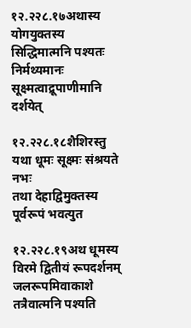१२.२२८.१७अथास्य योगयुक्तस्य सिद्धिमात्मनि पश्यतः
निर्मथ्यमानः सूक्ष्मत्वाद्रूपाणीमानि दर्शयेत्

१२.२२८.१८शैशिरस्तु यथा धूमः सूक्ष्मः संश्रयते नभः
तथा देहाद्विमुक्तस्य पूर्वरूपं भवत्युत

१२.२२८.१९अथ धूमस्य विरमे द्वितीयं रूपदर्शनम्
जलरूपमिवाकाशे तत्रैवात्मनि पश्यति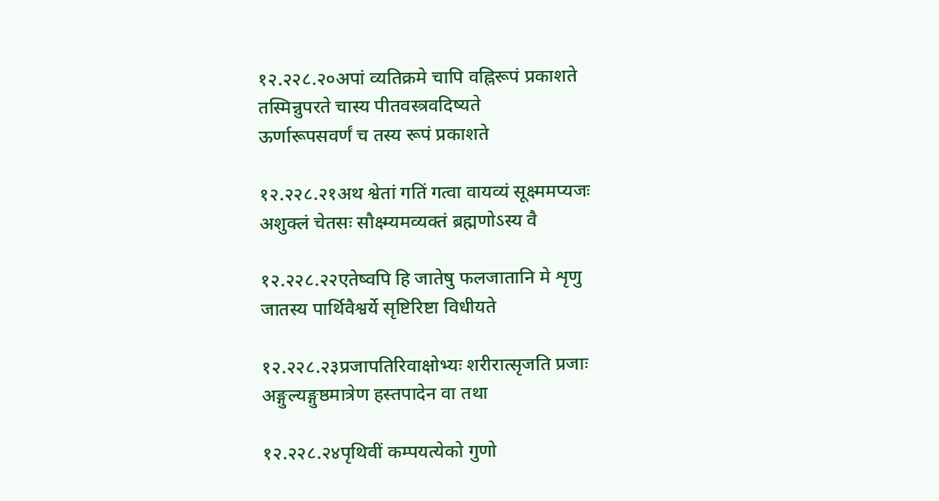१२.२२८.२०अपां व्यतिक्रमे चापि वह्निरूपं प्रकाशते
तस्मिन्नुपरते चास्य पीतवस्त्रवदिष्यते
ऊर्णारूपसवर्णं च तस्य रूपं प्रकाशते

१२.२२८.२१अथ श्वेतां गतिं गत्वा वायव्यं सूक्ष्ममप्यजः
अशुक्लं चेतसः सौक्ष्म्यमव्यक्तं ब्रह्मणोऽस्य वै

१२.२२८.२२एतेष्वपि हि जातेषु फलजातानि मे शृणु
जातस्य पार्थिवैश्वर्ये सृष्टिरिष्टा विधीयते

१२.२२८.२३प्रजापतिरिवाक्षोभ्यः शरीरात्सृजति प्रजाः
अङ्गुल्यङ्गुष्ठमात्रेण हस्तपादेन वा तथा

१२.२२८.२४पृथिवीं कम्पयत्येको गुणो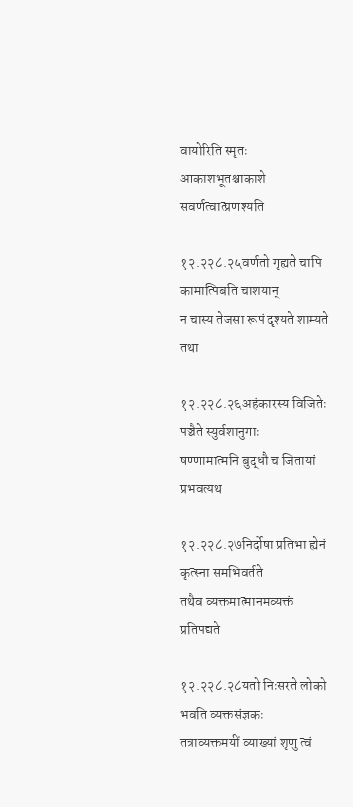वायोरिति स्मृतः
आकाशभूतश्चाकाशे सवर्णत्वात्प्रणश्यति

१२.२२८.२५वर्णतो गृह्यते चापि कामात्पिबति चाशयान्
न चास्य तेजसा रूपं दृश्यते शाम्यते तथा

१२.२२८.२६अहंकारस्य विजितेः पञ्चैते स्युर्वशानुगाः
षण्णामात्मनि बुद्धौ च जितायां प्रभवत्यथ

१२.२२८.२७निर्दोषा प्रतिभा ह्येनं कृत्स्ना समभिवर्तते
तथैव व्यक्तमात्मानमव्यक्तं प्रतिपद्यते

१२.२२८.२८यतो निःसरते लोको भवति व्यक्तसंज्ञकः
तत्राव्यक्तमयीं व्याख्यां शृणु त्वं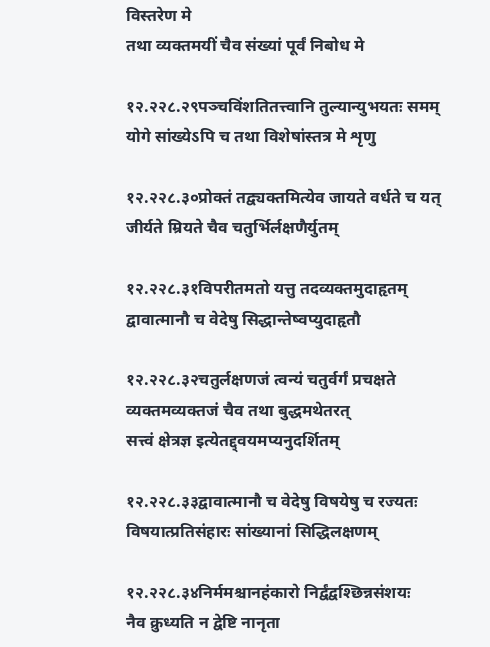विस्तरेण मे
तथा व्यक्तमयीं चैव संख्यां पूर्वं निबोध मे

१२.२२८.२९पञ्चविंशतितत्त्वानि तुल्यान्युभयतः समम्
योगे सांख्येऽपि च तथा विशेषांस्तत्र मे शृणु

१२.२२८.३०प्रोक्तं तद्व्यक्तमित्येव जायते वर्धते च यत्
जीर्यते म्रियते चैव चतुर्भिर्लक्षणैर्युतम्

१२.२२८.३१विपरीतमतो यत्तु तदव्यक्तमुदाहृतम्
द्वावात्मानौ च वेदेषु सिद्धान्तेष्वप्युदाहृतौ

१२.२२८.३२चतुर्लक्षणजं त्वन्यं चतुर्वर्गं प्रचक्षते
व्यक्तमव्यक्तजं चैव तथा बुद्धमथेतरत्
सत्त्वं क्षेत्रज्ञ इत्येतद्द्वयमप्यनुदर्शितम्

१२.२२८.३३द्वावात्मानौ च वेदेषु विषयेषु च रज्यतः
विषयात्प्रतिसंहारः सांख्यानां सिद्धिलक्षणम्

१२.२२८.३४निर्ममश्चानहंकारो निर्द्वंद्वश्छिन्नसंशयः
नैव क्रुध्यति न द्वेष्टि नानृता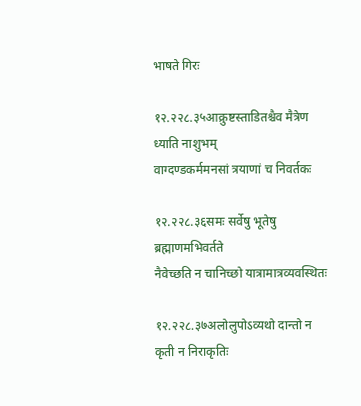भाषते गिरः

१२.२२८.३५आक्रुष्टस्ताडितश्चैव मैत्रेण ध्याति नाशुभम्
वाग्दण्डकर्ममनसां त्रयाणां च निवर्तकः

१२.२२८.३६समः सर्वेषु भूतेषु ब्रह्माणमभिवर्तते
नैवेच्छति न चानिच्छो यात्रामात्रव्यवस्थितः

१२.२२८.३७अलोलुपोऽव्यथो दान्तो न कृती न निराकृतिः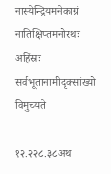नास्येन्द्रियमनेकाग्रं नातिक्षिप्तमनोरथः
अहिंस्रः सर्वभूतानामीदृक्सांख्यो विमुच्यते

१२.२२८.३८अथ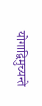योगाद्विमुच्यन्ते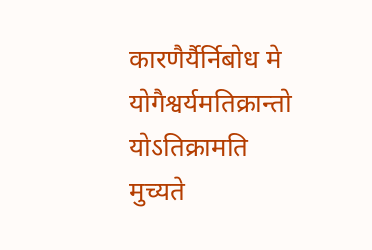कारणैर्यैर्निबोध मे
योगैश्वर्यमतिक्रान्तो योऽतिक्रामति मुच्यते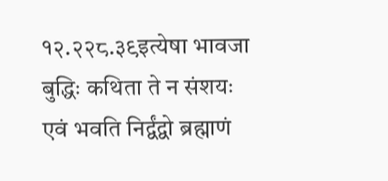१२.२२८.३९इत्येषा भावजा बुद्धिः कथिता ते न संशयः
एवं भवति निर्द्वंद्वो ब्रह्माणं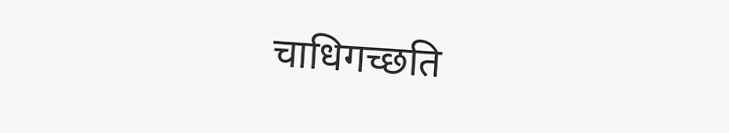चाधिगच्छति